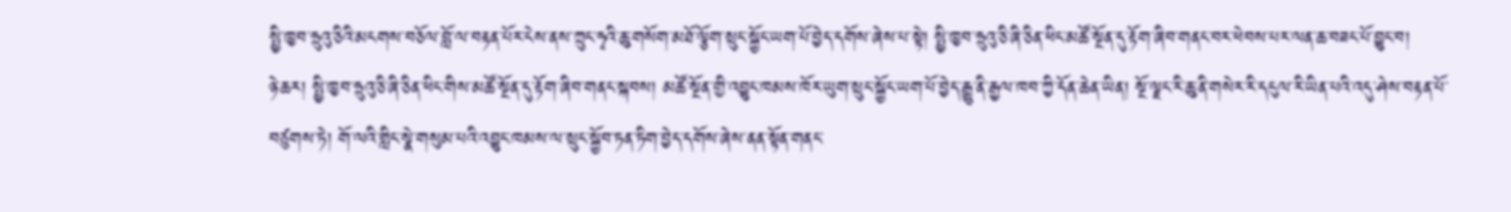སྤྱི་ཁྱབ་ཧྲུའུ་ཅིའི་མངགས་བཅོལ་བློ་ལ་བརྟན་པོར་ངེས་ནས་ཀྲུང་ཧྭའི་ཆུ་གསོག་མཐོ་ལྕོག་སྲུང་སྐྱོང་ཡག་པོ་བྱེད་དགོས་ཞེས་པ་སྟེ། སྤྱི་ཁྱབ་ཧྲུའུ་ཅི་ཞི་ཅིན་ཕིང་མཚོ་སྔོན་དུ་རྟོག་ཞིབ་གནང་བར་ཕེབས་པར་ལན་ཆ་བཟང་པོ་བྱུང་བ།
ཉེ་ཆར། སྤྱི་ཁྱབ་ཧྲུའུ་ཅི་ཞི་ཅིན་ཕིང་གིས་མཚོ་སྔོན་དུ་རྟོག་ཞིབ་གནང་སྐབས། མཚོ་སྔོན་གྱི་འབྱུང་ཁམས་ཁོར་ཡུག་སྲུང་སྐྱོང་ཡག་པོ་བྱེད་རྒྱུ་ནི་རྒྱལ་ཁབ་ཀྱི་དོན་ཆེན་ཡིན། སྔོ་ལྗང་རི་ཆུ་ནི་གསེར་རི་དངུལ་རི་ཡིན་པའི་འདུ་ཤེས་བརྟན་པོ་བཙུགས་ཏེ། གོ་ལའི་གླིང་སྣེ་གསུམ་པའི་འབྱུང་ཁམས་ལ་སྲུང་སྐྱོབ་ཏན་ཏིག་བྱེད་དགོས་ཞེས་ནན་སྟོན་གནང་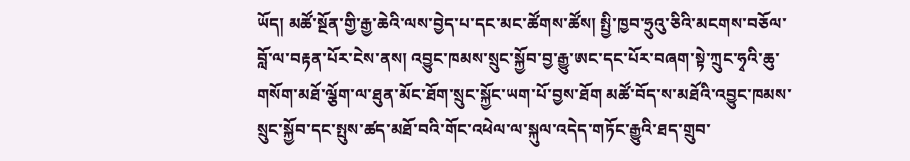ཡོད། མཚོ་སྔོན་གྱི་རྒྱ་ཆེའི་ལས་བྱེད་པ་དང་མང་ཚོགས་ཚོས། སྤྱི་ཁྱབ་ཧྲུའུ་ཅིའི་མངགས་བཅོལ་བློ་ལ་བརྟན་པོར་ངེས་ནས། འབྱུང་ཁམས་སྲུང་སྐྱོབ་བྱ་རྒྱུ་ཨང་དང་པོར་བཞག་སྟེ་ཀྲུང་ཧྭའི་ཆུ་གསོག་མཐོ་ལྕོག་ལ་ཐུན་མོང་ཐོག་སྲུང་སྐྱོང་ཡག་པོ་བྱས་ཐོག མཚོ་བོད་ས་མཐོའི་འབྱུང་ཁམས་སྲུང་སྐྱོབ་དང་སྤུས་ཚད་མཐོ་བའི་གོང་འཕེལ་ལ་སྐུལ་འདེད་གཏོང་རྒྱུའི་ཐད་གྲུབ་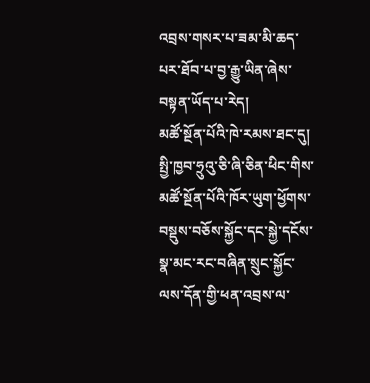འབྲས་གསར་པ་ཟམ་མི་ཆད་པར་ཐོབ་པ་བྱ་རྒྱུ་ཡིན་ཞེས་བསྟན་ཡོད་པ་རེད།
མཚོ་སྔོན་པོའི་ཁེ་རམས་ཐང་དུ། སྤྱི་ཁྱབ་ཧྲུའུ་ཅི་ཞི་ཅིན་ཕིང་གིས་མཚོ་སྔོན་པོའི་ཁོར་ཡུག་ཕྱོགས་བསྡུས་བཅོས་སྐྱོང་དང་སྐྱེ་དངོས་སྣ་མང་རང་བཞིན་སྲུང་སྐྱོང་ལས་དོན་གྱི་ཕན་འབྲས་ལ་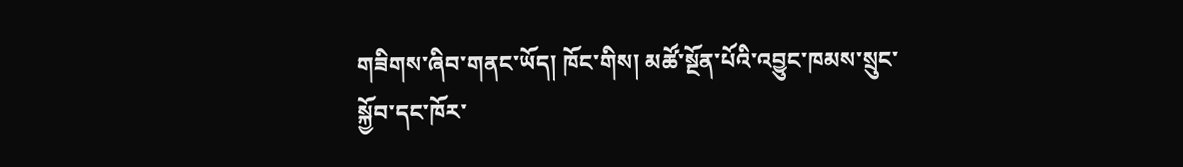གཟིགས་ཞིབ་གནང་ཡོད། ཁོང་གིས། མཚོ་སྔོན་པོའི་འབྱུང་ཁམས་སྲུང་སྐྱོབ་དང་ཁོར་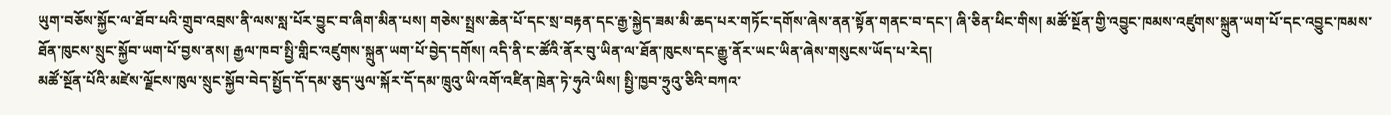ཡུག་བཅོས་སྐྱོང་ལ་ཐོབ་པའི་གྲུབ་འབྲས་ནི་ལས་སླ་པོར་བྱུང་བ་ཞིག་མིན་པས། གཅེས་སྤྲས་ཆེན་པོ་དང་སྲ་བརྟན་དང་རྒྱ་སྐྱེད་ཟམ་མི་ཆད་པར་གཏོང་དགོས་ཞེས་ནན་སྟོན་གནང་བ་དང་། ཞི་ཅིན་ཕིང་གིས། མཚོ་སྔོན་གྱི་འབྱུང་ཁམས་འཛུགས་སྐྲུན་ཡག་པོ་དང་འབྱུང་ཁམས་ཐོན་ཁུངས་སྲུང་སྐྱོབ་ཡག་པོ་བྱས་ནས། རྒྱལ་ཁབ་སྤྱི་གླིང་འཛུགས་སྐྲུན་ཡག་པོ་བྱེད་དགོས། འདི་ནི་ང་ཚོའི་ནོར་བུ་ཡིན་ལ་ཐོན་ཁུངས་དང་རྒྱུ་ནོར་ཡང་ཡིན་ཞེས་གསུངས་ཡོད་པ་རེད།
མཚོ་སྔོན་པོའི་མཛེས་ལྗོངས་ཁུལ་སྲུང་སྐྱོབ་བེད་སྤྱོད་དོ་དམ་ཅུད་ཡུལ་སྐོར་དོ་དམ་ཁྲུའུ་ཡི་འགོ་འཛིན་ཁྲེན་ཏེ་ཧུའེ་ཡིས། སྤྱི་ཁྱབ་ཧྲུའུ་ཅིའི་བཀའ་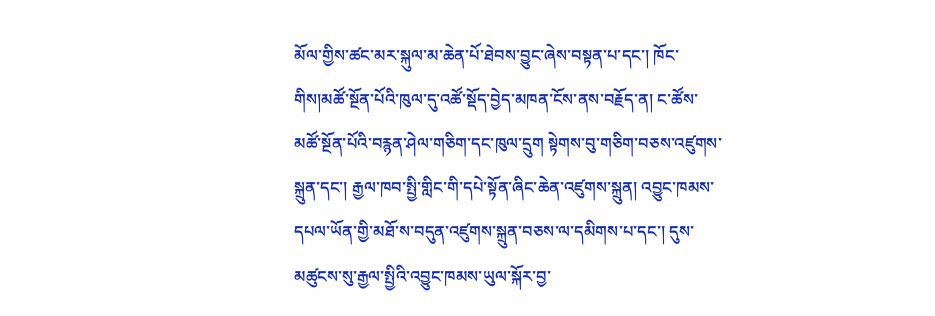མོལ་གྱིས་ཚང་མར་སྐུལ་མ་ཆེན་པོ་ཐེབས་བྱུང་ཞེས་བསྟན་པ་དང་། ཁོང་གིས།མཚོ་སྔོན་པོའི་ཁུལ་དུ་འཚོ་སྡོད་བྱེད་མཁན་ངོས་ནས་བརྗོད་ན། ང་ཚོས་མཚོ་སྔོན་པོའི་བརྙན་ཤེལ་གཅིག་དང་ཁུལ་དྲུག སྟེགས་བུ་གཅིག་བཅས་འཛུགས་སྐྲུན་དང་། རྒྱལ་ཁབ་སྤྱི་གླིང་གི་དཔེ་སྟོན་ཞིང་ཆེན་འཛུགས་སྐྲུན། འབྱུང་ཁམས་དཔལ་ཡོན་གྱི་མཐོ་ས་བདུན་འཛུགས་སྐྲུན་བཅས་ལ་དམིགས་པ་དང་། དུས་མཚུངས་སུ་རྒྱལ་སྤྱིའི་འབྱུང་ཁམས་ཡུལ་སྐོར་བྱ་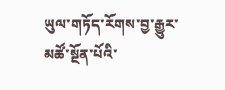ཡུལ་གཏོད་རོགས་བྱ་རྒྱུར་མཚོ་སྔོན་པོའི་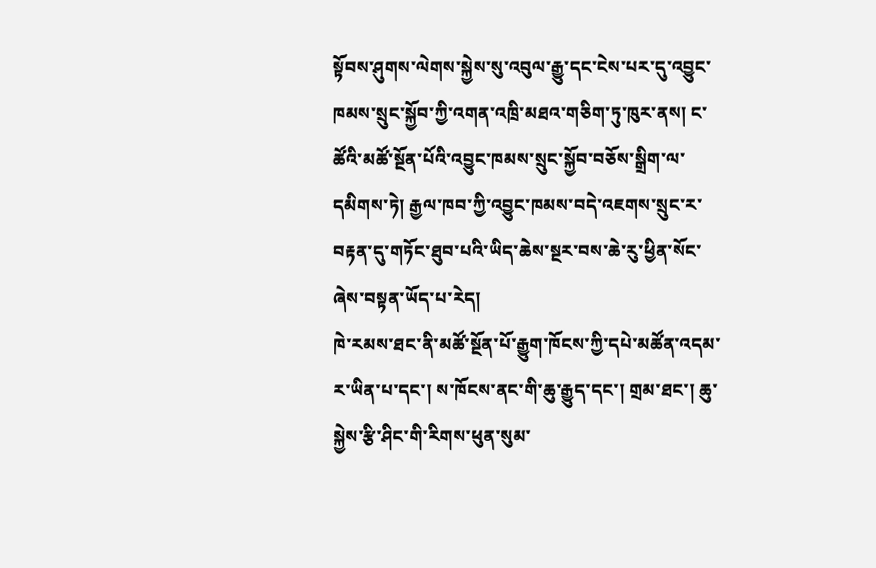སྟོབས་ཤུགས་ལེགས་སྐྱེས་སུ་འབུལ་རྒྱུ་དང་ངེས་པར་དུ་འབྱུང་ཁམས་སྲུང་སྐྱོབ་ཀྱི་འགན་འཁྲི་མཐའ་གཅིག་ཏུ་ཁུར་ནས། ང་ཚོའི་མཚོ་སྔོན་པོའི་འབྱུང་ཁམས་སྲུང་སྐྱོབ་བཅོས་སྒྲིག་ལ་དམིགས་ཏེ། རྒྱལ་ཁབ་ཀྱི་འབྱུང་ཁམས་བདེ་འཇགས་སྲུང་ར་བརྟན་དུ་གཏོང་ཐུབ་པའི་ཡིད་ཆེས་སྔར་བས་ཆེ་རུ་ཕྱིན་སོང་ཞེས་བསྟན་ཡོད་པ་རེད།
ཁེ་རམས་ཐང་ནི་མཚོ་སྔོན་པོ་རྒྱུག་ཁོངས་ཀྱི་དཔེ་མཚོན་འདམ་ར་ཡིན་པ་དང་། ས་ཁོངས་ནང་གི་ཆུ་རྒྱུད་དང་། གྲམ་ཐང་། ཆུ་སྐྱེས་རྩི་ཤིང་གི་རིགས་ཕུན་སུམ་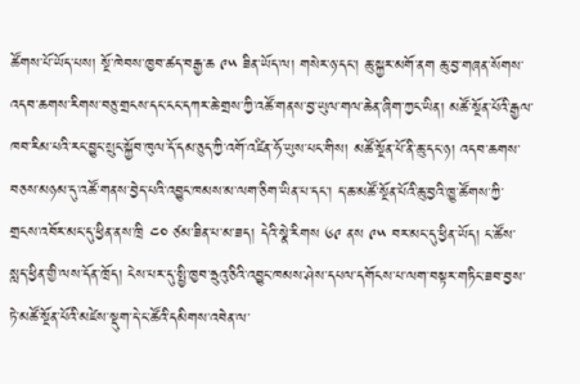ཚོགས་པོ་ཡོད་པས། སྔོ་ཁེབས་ཁྱབ་ཚད་བརྒྱ་ཆ ༩༥ ཟིན་ཡོད་ལ། གསེར་ཉ་དང་། ཆུ་སྐྱར་མགོ་ནག ཆུ་བྱ་གཞན་སོགས་འདབ་ཆགས་རིགས་བཅུ་གྲངས་དང་ངང་དཀར་ཆེ་གྲས་ཀྱི་འཚོ་གནས་བྱ་ཡུལ་གལ་ཆེན་ཞིག་ཀྱང་ཡིན། མཚོ་སྔོན་པོའི་རྒྱལ་ཁབ་རིམ་པའི་རང་བྱུང་སྲུང་སྐྱོབ་ཁུལ་དོ་དམ་ཅུད་ཀྱི་འགོ་འཛིན་ཧོ་ཡུས་པང་གིས། མཚོ་སྔོན་པོ་ནི་ཆུ་དང་ཉ། འདབ་ཆགས་བཅས་མཉམ་དུ་འཚོ་གནས་བྱེད་པའི་འབྱུང་ཁམས་མ་ལག་ཅིག་ཡིན་པ་དང་། ད་ཆ་མཚོ་སྔོན་པོའི་ཆུ་བྱའི་ཁྱུ་ཚོགས་ཀྱི་གྲངས་འབོར་མང་དུ་ཕྱིན་ནས་ཁྲི ༤༠ ཙམ་ཟིན་པ་མ་ཟད། དེའི་སྣེ་རིགས ༦༩ ནས ༩༥ བར་མང་དུ་ཕྱིན་ཡོད། ང་ཚོས་སླད་ཕྱིན་གྱི་ལས་དོན་ཁྲོད། ངེས་པར་དུ་སྤྱི་ཁྱབ་ཧྲུའུ་ཅིའི་འབྱུང་ཁམས་ཤེས་དཔལ་དགོངས་པ་ལག་བསྟར་གཏིང་ཟབ་བྱས་ཏེ་མཚོ་སྔོན་པོའི་མཛེས་སྡུག་དེ་ང་ཚོའི་དམིགས་འབེན་ལ་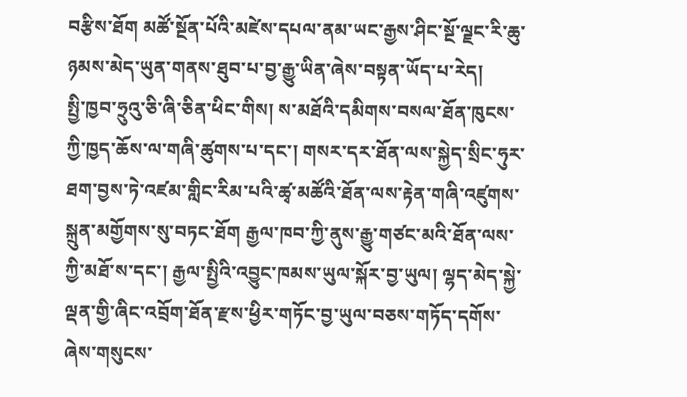བརྩིས་ཐོག མཚོ་སྔོན་པོའི་མཛེས་དཔལ་ནམ་ཡང་རྒྱས་ཤིང་སྔོ་ལྗང་རི་ཆུ་ཉམས་མེད་ཡུན་གནས་ཐུབ་པ་བྱ་རྒྱུ་ཡིན་ཞེས་བསྟན་ཡོད་པ་རེད།
སྤྱི་ཁྱབ་ཧྲུའུ་ཅི་ཞི་ཅིན་ཕིང་གིས། ས་མཐོའི་དམིགས་བསལ་ཐོན་ཁུངས་ཀྱི་ཁྱད་ཆོས་ལ་གཞི་ཚུགས་པ་དང་། གསར་དར་ཐོན་ལས་སྐྱེད་སྲིང་ཧུར་ཐག་བྱས་ཏེ་འཛམ་གླིང་རིམ་པའི་ཚྭ་མཚོའི་ཐོན་ལས་རྟེན་གཞི་འཛུགས་སྐྲུན་མགྱོགས་སུ་བཏང་ཐོག རྒྱལ་ཁབ་ཀྱི་ནུས་རྒྱུ་གཙང་མའི་ཐོན་ལས་ཀྱི་མཐོ་ས་དང་། རྒྱལ་སྤྱིའི་འབྱུང་ཁམས་ཡུལ་སྐོར་བྱ་ཡུལ། ལྷད་མེད་སྐྱེ་ལྡན་གྱི་ཞིང་འབྲོག་ཐོན་རྫས་ཕྱིར་གཏོང་བྱ་ཡུལ་བཅས་གཏོད་དགོས་ཞེས་གསུངས་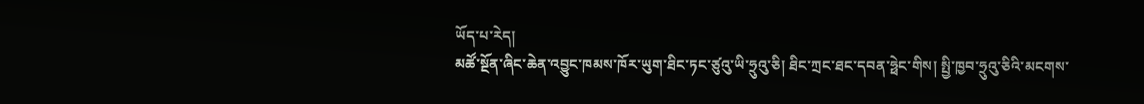ཡོད་པ་རེད།
མཚོ་སྔོན་ཞིང་ཆེན་འབྱུང་ཁམས་ཁོར་ཡུག་ཐིང་ཏང་ཙུའུ་ཡི་ཧྲུའུ་ཅི། ཐིང་ཀྲང་ཐང་དབན་ཧྥེང་གིས། སྤྱི་ཁྱབ་ཧྲུའུ་ཅིའི་མངགས་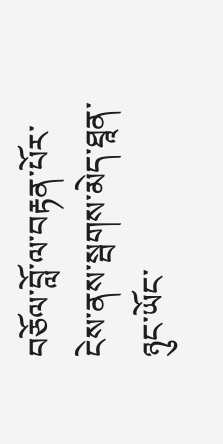བཅོལ་བློ་ལ་བརྟན་པོར་ངེས་ནས་སྦགས་མེད་ཐཱན་ཉུང་ཡོང་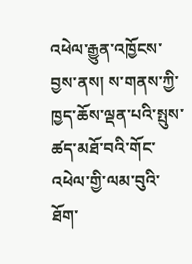འཕེལ་རྒྱུན་འཁྱོངས་བྱས་ནས། ས་གནས་ཀྱི་ཁྱད་ཆོས་ལྡན་པའི་སྤུས་ཚད་མཐོ་བའི་གོང་འཕེལ་གྱི་ལམ་བུའི་ཐོག་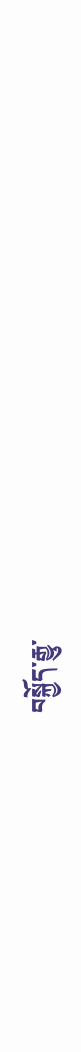བསྐྱོད་རྒྱུ་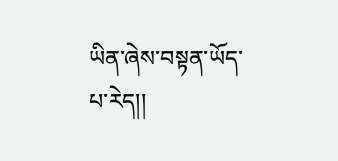ཡིན་ཞེས་བསྟན་ཡོད་པ་རེད།།